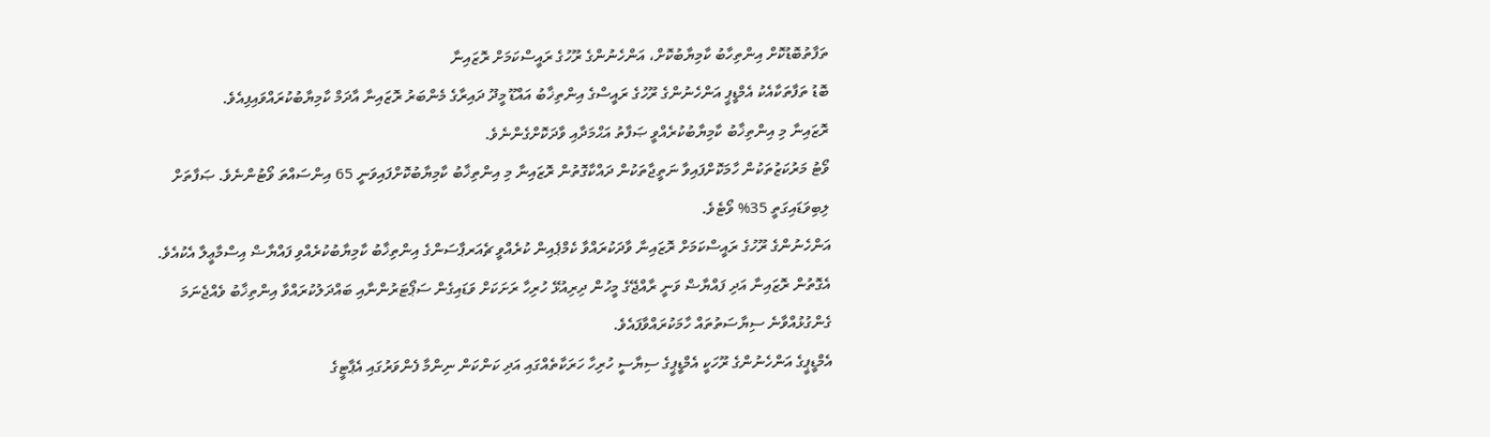ތަފާތުބޮޑުކޮށް އިންތިހާބު ކާމިޔާބުކޮށް، އަންހެނުންގެ ރޫހުގެ ރައީސްކަމަށް ރޮޒައިނާ
ބޮޑު ތަފާތަކާއެކު އެމްޑީޕީ އަންހެނުންގެ ރޫހުގެ ރައީސްގެ އިންތިޚާބު އައްޑޫ މީދޫ ދައިރާގެ މެންބަރު ރޮޒައިނާ އާދަމް ކާމިޔާބުކުރައްވައިފިއެވެ.
ރޮޒައިނާ މި އިންތިޚާބު ކާމިޔާބުކުރެއްވީ ޞަފާތު އަޙްމަދާއި ވާދަކޮށްގެންނެވެ.
ވޯޓު މަރުކަޒުތަކުން ހާމަކޮށްފައިވާ ނަތީޖާތަކުން ދައްކާގޮތުން ރޮޒައިނާ މި އިންތިޚާބު ކާމިޔާބުކޮށްފައިވަނީ 65 އިންސައްތަ ވޯޓުންނެވެ. ޞަފާތަށް ލިބިވަޑައިގަތީ 35% ވޯޓެވެ.
އަންހެނުންގެ ރޫހުގެ ރައީސްކަމަށް ރޮޒައިނާ ވާދަކުރައްވާ ކެމްޕެއިން ކުރެއްވީ ޗެއަރޕާސަންގެ އިންތިޚާބު ކާމިޔާބުކުރެއްވި ފައްޔާޟް އިސްމާޢީލާ އެކުއެވެ. އެގޮތުން ރޮޒައިނާ އަދި ފައްޔާޟް ވަނީ ރާއްޖޭގެ މީހުން ދިރިއުޅޭ ހުރިހާ ރަށަކަށް ވަޑައިގެން ސަޕޯޓަރުންނާއި ބައްދަލުކުރައްވާ އިންތިޚާބު ވެއްޖެނަމަ ގެންގުޅުއްވާނެ ސިޔާސަތުތައް ހާމަކުރައްވާފައެވެ.
އެމްޑީޕީގެ އަންހެނުންގެ ރޫހަކީ އެމްޑީޕީގެ ސިޔާސީ ހުރިހާ ހަރަކާތެއްގައި އަދި ކަންކަން ނިންމާ ފެންވަރުގައި އެޕާޓީގެ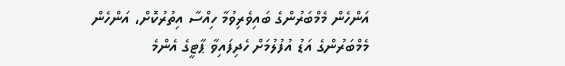އަންހެން މެމްބަރުންގެ ބައިވެރިވުމާ ހިއްސާ އިތުރުކޮށް، އަންހެން މެމްބަރުންގެ އަޑު އުފުލުމަށް ހެދިފައިވާ ޕާޓީގެ އެންމެ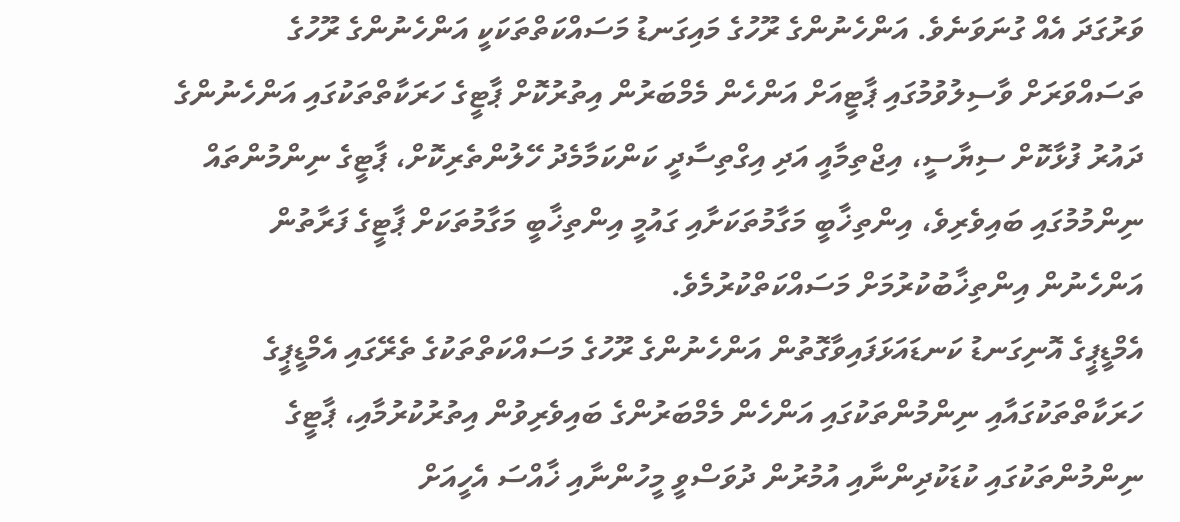ވަރުގަދަ އެއް ގުނަވަނެވެ. އަންހެނުންގެ ރޫހުގެ މައިގަނޑު މަސައްކަތްތަކަކީ އަންހެނުންގެ ރޫހުގެ ތަސައްވަރަށް ވާސިލުވުމުގައި ޕާޓީއަށް އަންހެން މެމްބަރުން އިތުރުކޮށް ޕާޓީގެ ހަރަކާތްތަކުގައި އަންހެނުންގެ ދައުރު ފުޅާކޮށް ސިޔާސީ، އިޖްތިމާއީ އަދި އިގްތިސާދީ ކަންކަމާމެދު ހޭލުންތެރިކޮށް، ޕާޓީގެ ނިންމުންތައް ނިންމުމުގައި ބައިވެރިވެ، އިންތިޚާބީ މަގާމުތަކަށާއި ގައުމީ އިންތިޚާބީ މަގާމުތަކަށް ޕާޓީގެ ފަރާތުން އަންހެނުން އިންތިޚާބުކުރުމަށް މަސައްކަތްކުރުމެވެ.
އެމްޑީޕީގެ އޮނިގަނޑު ކަނޑައަޅަފައިވާގޮތުން އަންހެނުންގެ ރޫހުގެ މަސައްކަތްތަކުގެ ތެރޭގައި އެމްޑީޕީގެ ހަރަކާތްތަކުގައާއި ނިންމުންތަކުގައި އަންހެން މެމްބަރުންގެ ބައިވެރިވުން އިތުރުކުރުމާއި، ޕާޓީގެ ނިންމުންތަކުގައި ކުޑަކުދިންނާއި އުމުރުން ދުވަސްވީ މީހުންނާއި ޚާއްސަ އެހީއަށް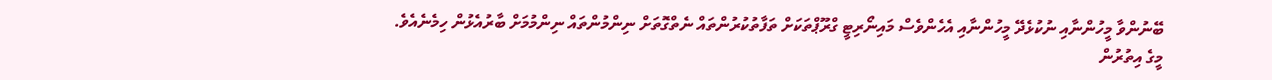ބޭނުންވާ މީހުންނާއި ނުކުޅެދޭ މީހުންނާއި އެހެންވެސް މައިނޯރިޓީ ގްރޫޕްތަކަށް ތަފާތުކުރުންތައް ނެތްގޮތަށް ނިންމުންތައް ނިންމުމަށް ބާރުއެޅުން ހިމެނެއެވެ.
މީގެ އިތުރުން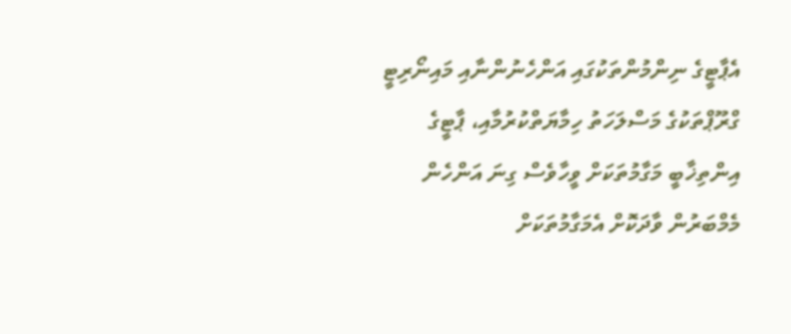އެޕާޓީގެ ނިންމުންތަކުގައި އަންހެނުންނާއި މައިނޯރިޓީ ގްރޫޕްތަކުގެ މަސްލަހަތު ހިމާޔަތްކުރުމާއި، ޕާޓީގެ އިންތިޚާބީ މަގާމުތަކަށް ވީހާވެސް ގިނަ އަންހެން މެމްބަރުން ވާދަކޮށް އެމަގާމުތަކަށް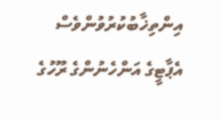އިންތިޚާބުކުރުވުންވެސް އެޕާޓީގެ އަންހެނުންގެ ރޫހުގެ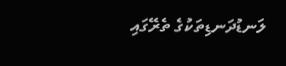ލަނޑުދަނޑިތަކުގެ ތެރޭގައި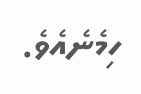ހިމެނެއެވެ.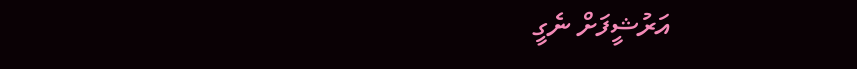އަރުޝީފަށް ނެގީ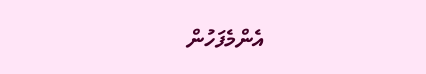އެންމެފަހުން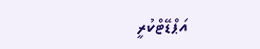އަޕްޑޭޓްކުރީ